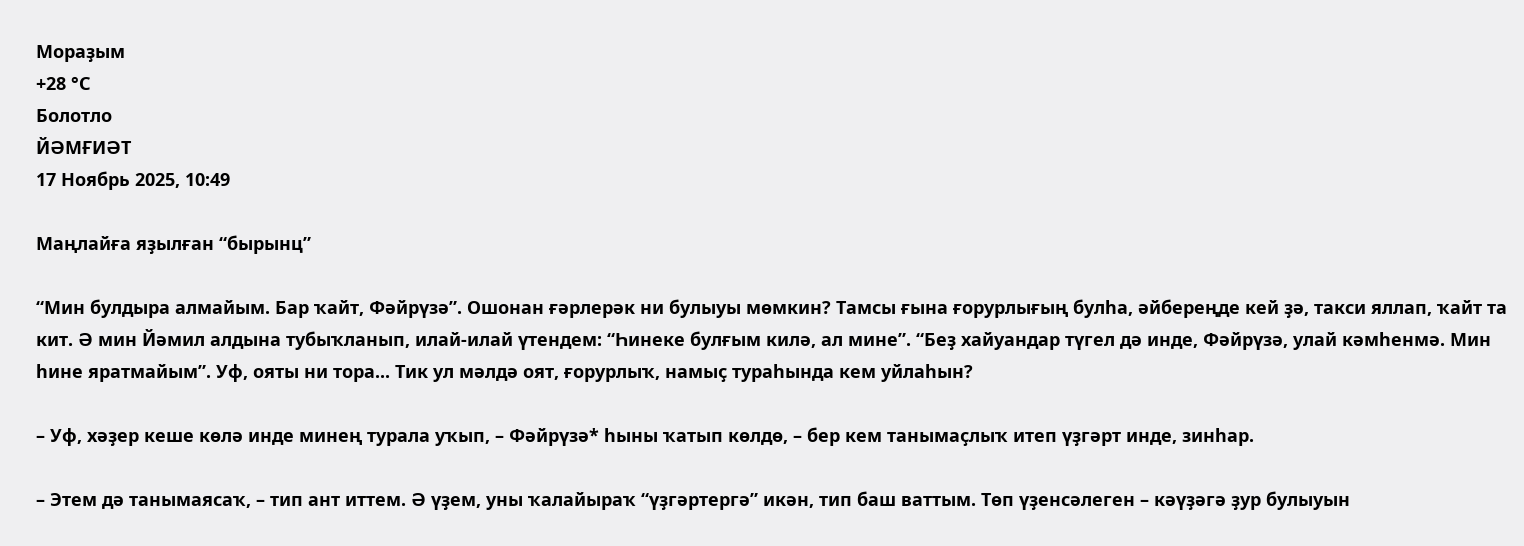Мораҙым
+28 °С
Болотло
ЙӘМҒИӘТ
17 Ноябрь 2025, 10:49

Маңлайға яҙылған “бырынц”

“Мин булдыра алмайым. Бар ҡайт, Фәйрүзә”. Ошонан ғәрлерәк ни булыуы мөмкин? Тамсы ғына ғорурлығың булһа, әйбереңде кей ҙә, такси яллап, ҡайт та кит. Ә мин Йәмил алдына тубыҡланып, илай-илай үтендем: “Һинеке булғым килә, ал мине”. “Беҙ хайуандар түгел дә инде, Фәйрүзә, улай кәмһенмә. Мин һине яратмайым”. Уф, ояты ни тора... Тик ул мәлдә оят, ғорурлыҡ, намыҫ тураһында кем уйлаһын?

– Уф, хәҙер кеше көлә инде минең турала уҡып, – Фәйрүзә* һыны ҡатып көлдө, – бер кем танымаҫлыҡ итеп үҙгәрт инде, зинһар.

– Этем дә танымаясаҡ, – тип ант иттем. Ә үҙем, уны ҡалайыраҡ “үҙгәртергә” икән, тип баш ваттым. Төп үҙенсәлеген – кәүҙәгә ҙур булыуын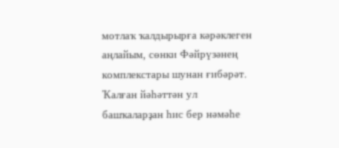мотлаҡ ҡалдырырға кәрәклеген аңлайым, сөнки Фәйрүзәнең комплекстары шунан ғибәрәт. Ҡалған йәһәттән ул башҡаларҙан һис бер нәмәһе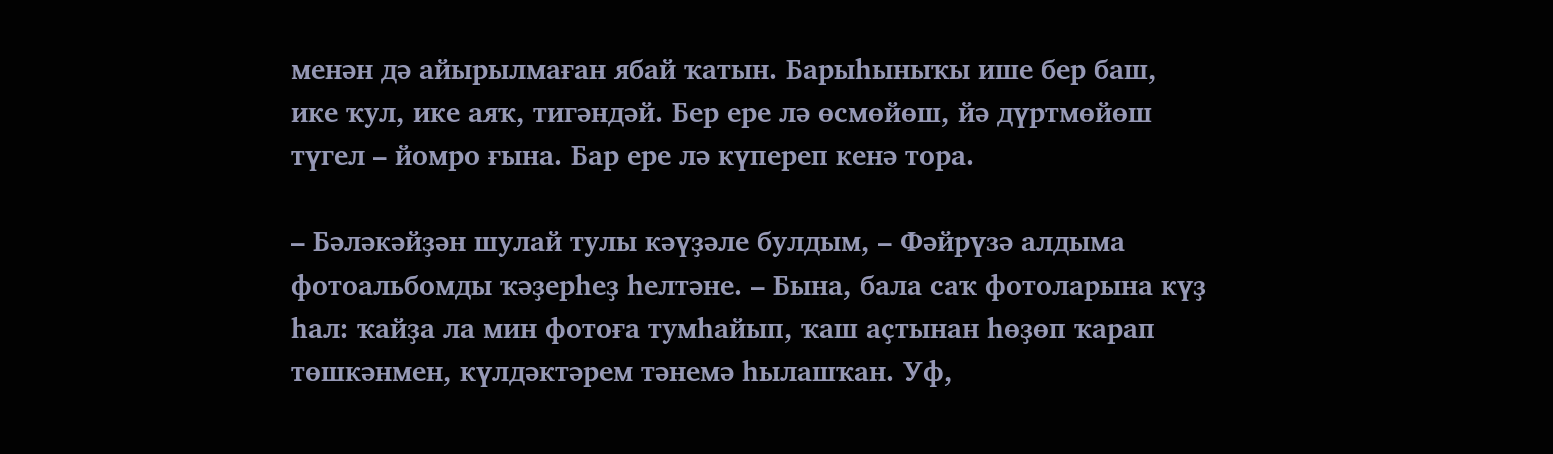менән дә айырылмаған ябай ҡатын. Барыһыныҡы ише бер баш, ике ҡул, ике аяҡ, тигәндәй. Бер ере лә өсмөйөш, йә дүртмөйөш түгел – йомро ғына. Бар ере лә күпереп кенә тора.

– Бәләкәйҙән шулай тулы кәүҙәле булдым, – Фәйрүзә алдыма фотоальбомды ҡәҙерһеҙ һелтәне. – Бына, бала саҡ фотоларына күҙ һал: ҡайҙа ла мин фотоға тумһайып, ҡаш аҫтынан һөҙөп ҡарап төшкәнмен, күлдәктәрем тәнемә һылашҡан. Уф,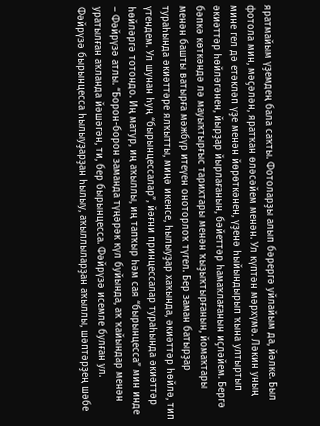яратмайым үҙемдең бала саҡты. Фотоларҙы алып бәрергә уйлайым да, йәлке. Был фотола мин, мәҫәлән, яратҡан өләсәйем менән. Ул күптән мәрхүмә. Ләкин уның мине гел дә етәкләп үҙе менән йөрөткәнен, үҙенә һыйындырып ҡына ултыртып әкиәттәр һөйләгәнен, йырҙар йырлағанын, бәйеттәр һамаҡлағанын иҫләйем. Бергә бәпкә көткәндә лә мауыҡтырғыс тарихтары менән ҡыҙыҡтырғанын, йомаҡтары менән башты ватырға мәжбүр итеүен оноторлоҡ түгел. Бер заман батырҙар тураһында әкиәттәре ялҡытты, миңә икенсе, һылыуҙар хаҡында, әкиәттәр һөйлә, тип үтендем. Ул шунан һуң “бырынцессалар”, йәғни принцессалар тураһында әкиәттәр һөйләргә тотондо. Иң матур, иң аҡыллы, иң тапҡыр һәм сая “бырынцесса” мин инде – Фәйрүзә атлы. “Борон-борон заманда түңәрәк күл буйында, аҡ ҡайындар менән уратылған аҡланда йәшәгән, ти, бер бырынцесса. Фәйрүзә исемле булған ул. Фәйрүзә бырынцесса һылыуҙарҙан һылыу, аҡыллыларҙан аҡыллы, шәптәрҙең шәбе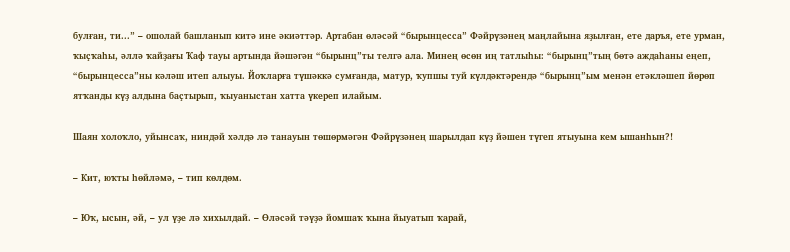булған, ти...” – ошолай башланып китә ине әкиәттәр. Артабан өләсәй “бырынцесса” Фәйрүзәнең маңлайына яҙылған, ете даръя, ете урман, ҡыҫҡаһы, әллә ҡайҙағы Ҡаф тауы артында йәшәгән “бырынц”ты телгә ала. Минең өсөн иң татлыһы: “бырынц”тың бөтә аждаһаны еңеп, “бырынцесса”ны кәләш итеп алыуы. Йоҡларға түшәккә сумғанда, матур, ҡупшы туй күлдәктәрендә “бырынц”ым менән етәкләшеп йөрөп ятҡанды күҙ алдына баҫтырып, ҡыуаныстан хатта үкереп илайым.

Шаян холоҡло, уйынсаҡ, ниндәй хәлдә лә танауын төшөрмәгән Фәйрүзәнең шарылдап күҙ йәшен түгеп ятыуына кем ышанһын?!

– Кит, юҡты һөйләмә, – тип көлдөм.

– Юҡ, ысын, әй, – ул үҙе лә хихылдай. – Өләсәй тәүҙә йомшаҡ ҡына йыуатып ҡарай,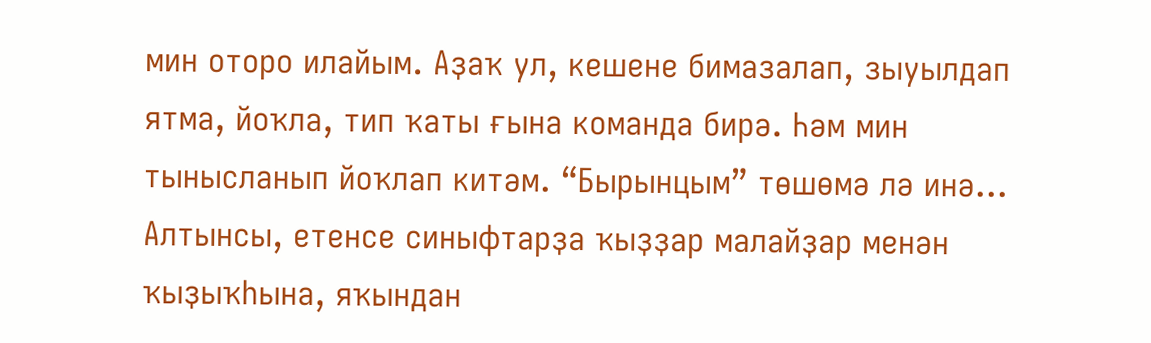мин оторо илайым. Аҙаҡ ул, кешене бимазалап, зыуылдап ятма, йоҡла, тип ҡаты ғына команда бирә. Һәм мин тынысланып йоҡлап китәм. “Бырынцым” төшөмә лә инә... Алтынсы, етенсе синыфтарҙа ҡыҙҙар малайҙар менән ҡыҙыҡһына, яҡындан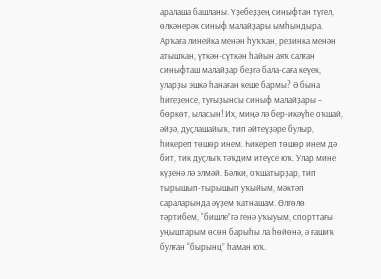аралаша башланы. Үҙебеҙҙең синыфтан түгел, өлкәнерәк синыф малайҙары ымһындыра. Арҡаға линейка менән һуҡҡан, резинка менән атышҡан, үткән-сүткән һайын аяҡ салған синыфташ малайҙар беҙгә бала-саға кеүек, уларҙы эшкә һанаған кеше бармы? Ә бына һигеҙенсе, туғыҙынсы синыф малайҙары – бөркөт, ыласын! Их, миңә лә бер-икәүһе оҡшай, әйҙә, дуҫлашайыҡ, тип әйтеүҙәре булыр, һикереп төшөр инем. Һикереп төшөр инем дә бит, тик дуҫлыҡ тәҡдим итеүсе юҡ. Улар мине күҙенә лә элмәй. Бәлки, оҡшатырҙар, тип тырышып-тырышып уҡыйым, мәктәп сараларында әүҙем ҡатнашам. Өлгөлө тәртибем, “бишле”гә генә уҡыуым, спорттағы уңыштарым өсөн барыһы ла һөйөнә, ә ғашиҡ булған “бырынц” һаман юҡ.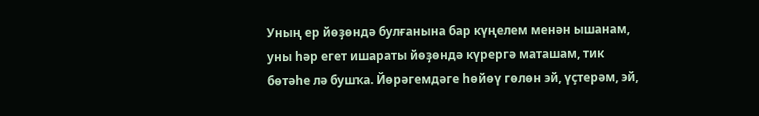Уның ер йөҙөндә булғанына бар күңелем менән ышанам, уны һәр егет ишараты йөҙөндә күрергә маташам, тик бөтәһе лә бушҡа. Йөрәгемдәге һөйөү гөлөн эй, үҫтерәм, эй,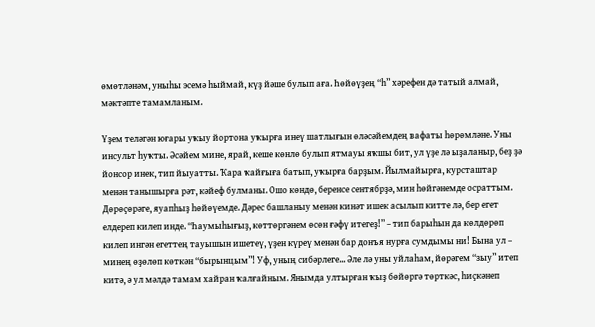өмөтләнәм, уныһы эсемә һыймай, күҙ йәше булып аға. Һөйөүҙең “һ” хәрефен дә татый алмай, мәктәпте тамамланым.

Үҙем теләгән юғары уҡыу йортона уҡырға инеү шатлығын өләсәйемдең вафаты һөрөмләне. Уны инсульт һуҡты. Әсәйем мине, ярай, кеше көнлө булып ятмауы яҡшы бит, ул үҙе лә ыҙаланыр, беҙ ҙә йонсор инек, тип йыуатты. Ҡара ҡайғыға батып, уҡырға барҙым. Йылмайырға, курсташтар менән танышырға рәт, кәйеф булманы. Ошо көндө, беренсе сентябрҙә, мин һөйгәнемде осраттым. Дөрөҫөрәге, яуапһыҙ һөйөүемде. Дәрес башланыу менән кинәт ишек асылып китте лә, бер егет елдереп килеп инде. “Һаумыһығыҙ, көттөргәнем өсөн ғәфү итегеҙ!” – тип барыһын да көлдөрөп килеп ингән егеттең тауышын ишетеү, үҙен күреү менән бар донъя нурға сумдымы ни! Бына ул – минең өҙөлөп көткән “бырынцым”! Уф, уның сибәрлеге... Әле лә уны уйлаһам, йөрәгем “зыу” итеп китә, ә ул мәлдә тамам хайран ҡалғайным. Янымда ултырған ҡыҙ бөйөргә төрткәс, һиҫкәнеп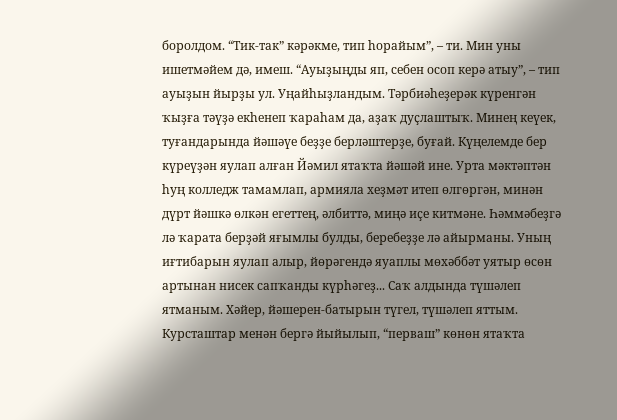боролдом. “Тик-так” кәрәкме, тип һорайым”, – ти. Мин уны ишетмәйем дә, имеш. “Ауыҙыңды яп, себен осоп керә атыу”, – тип ауыҙын йырҙы ул. Уңайһыҙландым. Тәрбиәһеҙерәк күренгән ҡыҙға тәүҙә екһенеп ҡараһам да, аҙаҡ дуҫлаштыҡ. Минең кеүек, туғандарында йәшәүе беҙҙе берләштерҙе, буғай. Күңелемде бер күреүҙән яулап алған Йәмил ятаҡта йәшәй ине. Урта мәктәптән һуң колледж тамамлап, армияла хеҙмәт итеп өлгөргән, минән дүрт йәшкә өлкән егеттең, әлбиттә, миңә иҫе китмәне. Һәммәбеҙгә лә ҡарата берҙәй яғымлы булды, беребеҙҙе лә айырманы. Уның иғтибарын яулап алыр, йөрәгендә яуаплы мөхәббәт уятыр өсөн артынан нисек сапҡанды күрһәгеҙ... Саҡ алдында түшәлеп ятманым. Хәйер, йәшерен-батырын түгел, түшәлеп яттым. Курсташтар менән бергә йыйылып, “перваш” көнөн ятаҡта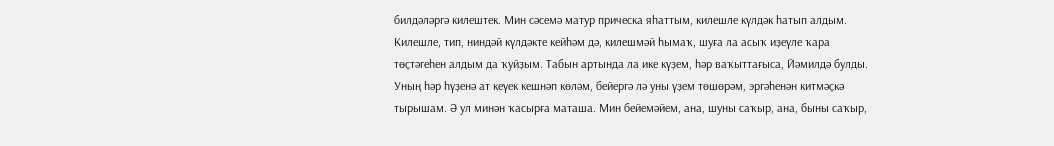билдәләргә килештек. Мин сәсемә матур прическа яһаттым, килешле күлдәк һатып алдым. Килешле, тип, ниндәй күлдәкте кейһәм дә, килешмәй һымаҡ, шуға ла асыҡ иҙеүле ҡара төҫтәгеһен алдым да ҡуйҙым. Табын артында ла ике күҙем, һәр ваҡыттағыса, Йәмилдә булды. Уның һәр һүҙенә ат кеүек кешнәп көләм, бейергә лә уны үҙем төшөрәм, эргәһенән китмәҫкә тырышам. Ә ул минән ҡасырға маташа. Мин бейемәйем, ана, шуны саҡыр, ана, быны саҡыр,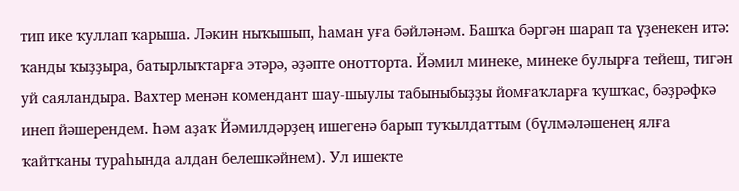тип ике ҡуллап ҡарыша. Ләкин ныҡышып, һаман уға бәйләнәм. Башҡа бәргән шарап та үҙенекен итә: ҡанды ҡыҙҙыра, батырлыҡтарға этәрә, әҙәпте онотторта. Йәмил минеке, минеке булырға тейеш, тигән уй саяландыра. Вахтер менән комендант шау-шыулы табыныбыҙҙы йомғаҡларға ҡушҡас, бәҙрәфкә инеп йәшерендем. Һәм аҙаҡ Йәмилдәрҙең ишегенә барып туҡылдаттым (бүлмәләшенең ялға ҡайтҡаны тураһында алдан белешкәйнем). Ул ишекте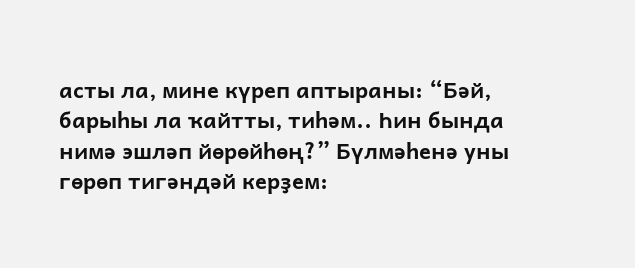асты ла, мине күреп аптыраны: “Бәй, барыһы ла ҡайтты, тиһәм.. Һин бында нимә эшләп йөрөйһөң?” Бүлмәһенә уны гөрөп тигәндәй керҙем: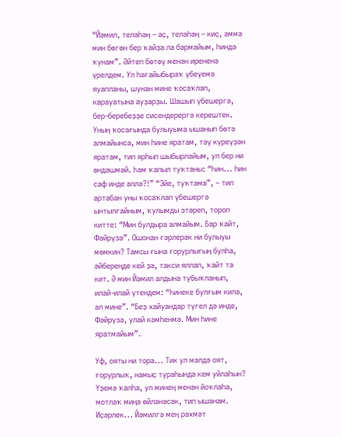“Йәмил, теләһәң – аҫ, теләһәң – киҫ, әммә мин бөгөн бер ҡайҙа ла бармайым, һиндә ҡунам”. Әйтеп бөтөү менән ирененә үрелдем. Ул һағайыбыраҡ үбеүемә яуапланы, шунан мине ҡосаҡлап, карауатына ауҙарҙы. Шашып үбешергә, бер-беребеҙҙе сисендерергә керештек. Уның ҡосағында булыуыма ышанып бөтә алмайынса, мин һине яратам, тәү күреүҙән яратам, тип ярһып шыбырлайым, ул бер ни өндәшмәй. Һәм ҡапыл туҡтаны: “Һин... һин саф инде әллә?!” “Эйе, туҡтама”, – тип артабан уны ҡосаҡлап үбешергә ынтылғайным, ҡулымды этәреп, тороп китте: “Мин булдыра алмайым. Бар ҡайт, Фәйрүзә”. Ошонан ғәрлерәк ни булыуы мөмкин? Тамсы ғына ғорурлығың булһа, әйбереңде кей ҙә, такси яллап, ҡайт та кит. Ә мин Йәмил алдына тубыҡланып, илай-илай үтендем: “Һинеке булғым килә, ал мине”. “Беҙ хайуандар түгел дә инде, Фәйрүзә, улай кәмһенмә. Мин һине яратмайым”.

Уф, ояты ни тора... Тик ул мәлдә оят, ғорурлыҡ, намыҫ тураһында кем уйлаһын? Үҙемә ҡалһа, ул минең менән йоҡлаһа, мотлаҡ миңә өйләнәсәк, тип ышанам. Иҫәрлек... Йәмилгә мең рәхмәт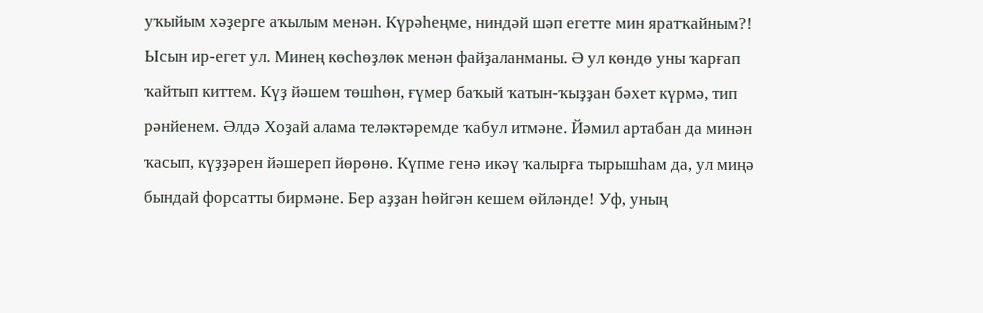уҡыйым хәҙерге аҡылым менән. Күрәһеңме, ниндәй шәп егетте мин яратҡайным?! Ысын ир-егет ул. Минең көсһөҙлөк менән файҙаланманы. Ә ул көндө уны ҡарғап ҡайтып киттем. Күҙ йәшем төшһөн, ғүмер баҡый ҡатын-ҡыҙҙан бәхет күрмә, тип рәнйенем. Әлдә Хоҙай алама теләктәремде ҡабул итмәне. Йәмил артабан да минән ҡасып, күҙҙәрен йәшереп йөрөнө. Күпме генә икәү ҡалырға тырышһам да, ул миңә бындай форсатты бирмәне. Бер аҙҙан һөйгән кешем өйләнде! Уф, уның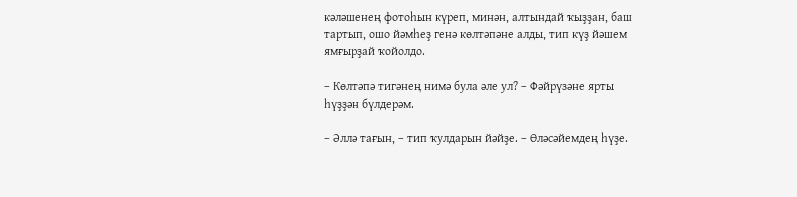кәләшенең фотоһын күреп, минән, алтындай ҡыҙҙан, баш тартып, ошо йәмһеҙ генә көлтәпәне алды, тип күҙ йәшем ямғырҙай ҡойолдо.

– Көлтәпә тигәнең нимә була әле ул? – Фәйрүзәне ярты һүҙҙән бүлдерәм.

– Әллә тағын, – тип ҡулдарын йәйҙе. – Өләсәйемдең һүҙе.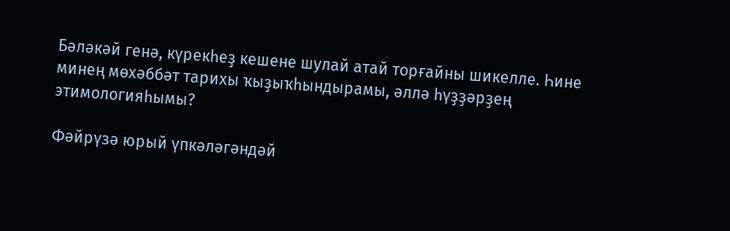Бәләкәй генә, күрекһеҙ кешене шулай атай торғайны шикелле. Һине минең мөхәббәт тарихы ҡыҙыҡһындырамы, әллә һүҙҙәрҙең этимологияһымы?

Фәйрүзә юрый үпкәләгәндәй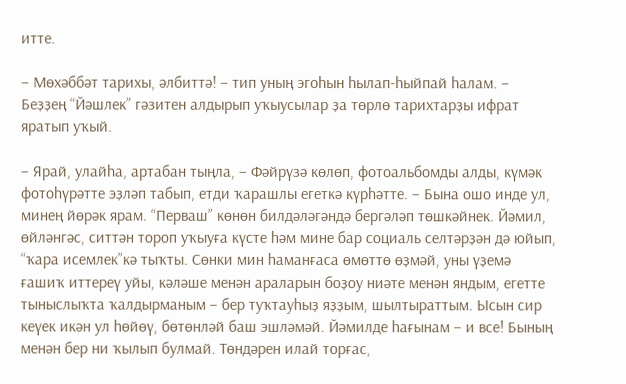итте.

– Мөхәббәт тарихы, әлбиттә! – тип уның эгоһын һылап-һыйпай һалам. – Беҙҙең “Йәшлек” гәзитен алдырып уҡыусылар ҙа төрлө тарихтарҙы ифрат яратып уҡый.

– Ярай, улайһа, артабан тыңла, – Фәйрүзә көлөп, фотоальбомды алды, күмәк фотоһүрәтте эҙләп табып, етди ҡарашлы егеткә күрһәтте. – Бына ошо инде ул, минең йөрәк ярам. “Перваш” көнөн билдәләгәндә бергәләп төшкәйнек. Йәмил, өйләнгәс, ситтән тороп уҡыуға күсте һәм мине бар социаль селтәрҙән дә юйып, “ҡара исемлек”кә тыҡты. Сөнки мин һаманғаса өмөттө өҙмәй, уны үҙемә ғашиҡ иттереү уйы, кәләше менән араларын боҙоу ниәте менән яндым, егетте тыныслыҡта ҡалдырманым – бер туҡтауһыҙ яҙҙым, шылтыраттым. Ысын сир кеүек икән ул һөйөү, бөтөнләй баш эшләмәй. Йәмилде һағынам – и все! Бының менән бер ни ҡылып булмай. Төндәрен илай торғас,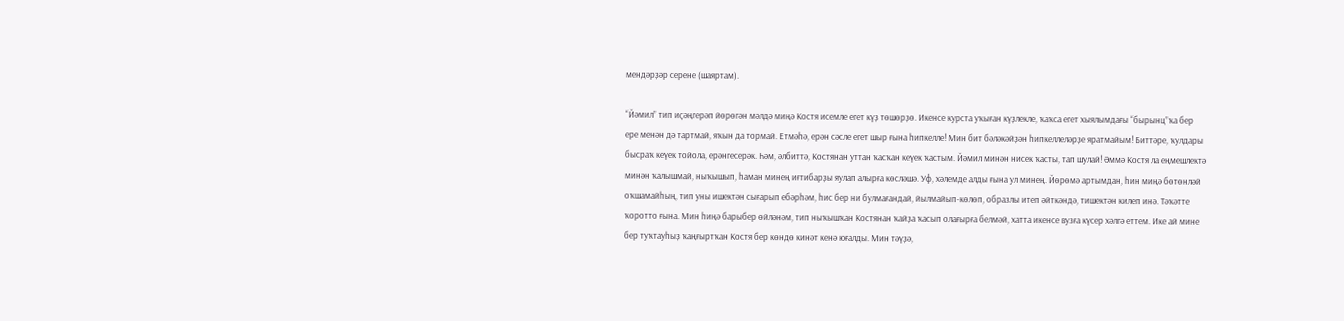мендәрҙәр серене (шаяртам).

“Йәмил” тип иҫәңгерәп йөрөгән мәлдә миңә Костя исемле егет күҙ төшөрҙө. Икенсе курста уҡыған күҙлекле, ҡаҡса егет хыялымдағы “бырынц”ҡа бер ере менән дә тартмай, яҡын да тормай. Етмәһә, ерән сәсле егет шыр ғына һипкелле! Мин бит бәләкәйҙән һипкеллеләрҙе яратмайым! Биттәре, ҡулдары бысраҡ кеүек тойола, ерәнгесерәк. Һәм, әлбиттә, Костянан уттан ҡасҡан кеүек ҡастым. Йәмил минән нисек ҡасты, тап шулай! Әммә Костя ла еңмешлектә минән ҡалышмай, ныҡышып, һаман минең иғтибарҙы яулап алырға көсләшә. Уф, хәлемде алды ғына ул минең. Йөрөмә артымдан, һин миңә бөтөнләй оҡшамайһың, тип уны ишектән сығарып ебәрһәм, һис бер ни булмағандай, йылмайып-көлөп, образлы итеп әйткәндә, тишектән килеп инә. Тәҡәтте ҡоротто ғына. Мин һиңә барыбер өйләнәм, тип ныҡышҡан Костянан ҡайҙа ҡасып олағырға белмәй, хатта икенсе вузға күсер хәлгә еттем. Ике ай мине бер туҡтауһыҙ ҡаңғыртҡан Костя бер көндө кинәт кенә юғалды. Мин тәүҙә,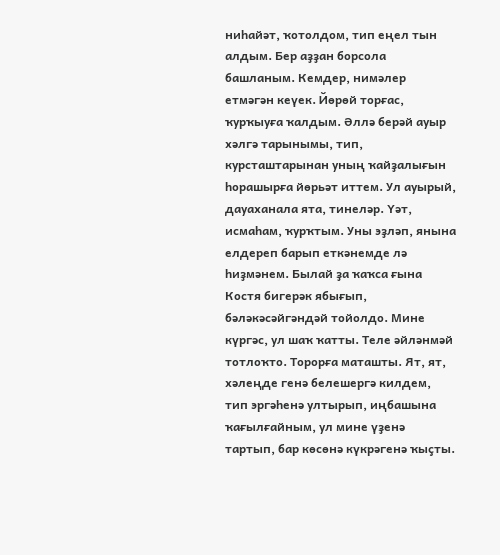ниһайәт, ҡотолдом, тип еңел тын алдым. Бер аҙҙан борсола башланым. Кемдер, нимәлер етмәгән кеүек. Йөрөй торғас, ҡурҡыуға ҡалдым. Әллә берәй ауыр хәлгә тарынымы, тип, курсташтарынан уның ҡайҙалығын һорашырға йөрьәт иттем. Ул ауырый, дауаханала ята, тинеләр. Үәт, исмаһам, ҡурҡтым. Уны эҙләп, янына елдереп барып еткәнемде лә һиҙмәнем. Былай ҙа ҡаҡса ғына Костя бигерәк ябығып, бәләкәсәйгәндәй тойолдо. Мине күргәс, ул шаҡ ҡатты. Теле әйләнмәй тотлоҡто. Торорға маташты. Ят, ят, хәлеңде генә белешергә килдем, тип эргәһенә ултырып, иңбашына ҡағылғайным, ул мине үҙенә тартып, бар көсөнә күкрәгенә ҡыҫты.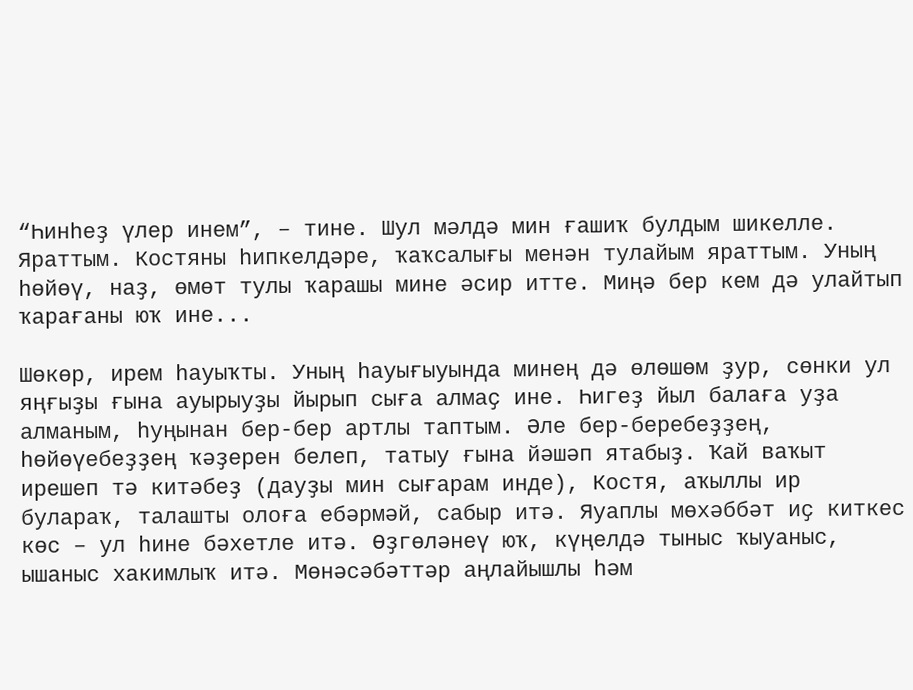“Һинһеҙ үлер инем”, – тине. Шул мәлдә мин ғашиҡ булдым шикелле. Яраттым. Костяны һипкелдәре, ҡаҡсалығы менән тулайым яраттым. Уның һөйөү, наҙ, өмөт тулы ҡарашы мине әсир итте. Миңә бер кем дә улайтып ҡарағаны юҡ ине...

Шөкөр, ирем һауыҡты. Уның һауығыуында минең дә өлөшөм ҙур, сөнки ул яңғыҙы ғына ауырыуҙы йырып сыға алмаҫ ине. Һигеҙ йыл балаға уҙа алманым, һуңынан бер-бер артлы таптым. Әле бер-беребеҙҙең, һөйөүебеҙҙең ҡәҙерен белеп, татыу ғына йәшәп ятабыҙ. Ҡай ваҡыт ирешеп тә китәбеҙ (дауҙы мин сығарам инде), Костя, аҡыллы ир булараҡ, талашты олоға ебәрмәй, сабыр итә. Яуаплы мөхәббәт иҫ киткес көс – ул һине бәхетле итә. Өҙгөләнеү юҡ, күңелдә тыныс ҡыуаныс, ышаныс хакимлыҡ итә. Мөнәсәбәттәр аңлайышлы һәм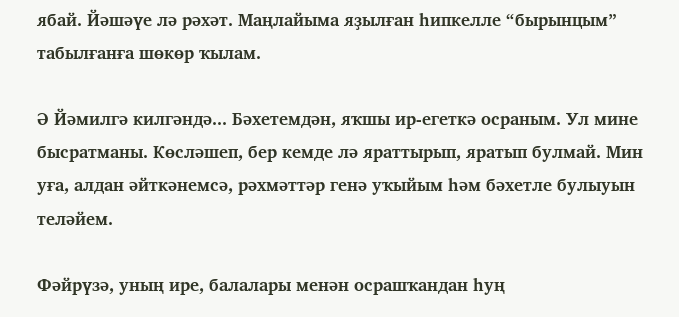ябай. Йәшәүе лә рәхәт. Маңлайыма яҙылған һипкелле “бырынцым” табылғанға шөкөр ҡылам.

Ә Йәмилгә килгәндә... Бәхетемдән, яҡшы ир-егеткә осраным. Ул мине бысратманы. Көсләшеп, бер кемде лә яраттырып, яратып булмай. Мин уға, алдан әйткәнемсә, рәхмәттәр генә уҡыйым һәм бәхетле булыуын теләйем.

Фәйрүзә, уның ире, балалары менән осрашҡандан һуң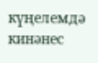күңелемдә кинәнес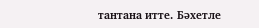тантана итте. Бәхетле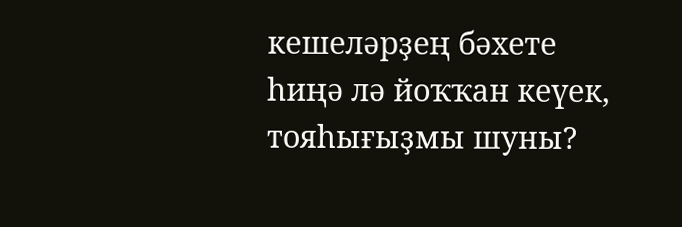кешеләрҙең бәхете һиңә лә йоҡҡан кеүек, тояһығыҙмы шуны?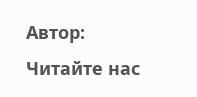Автор:
Читайте нас